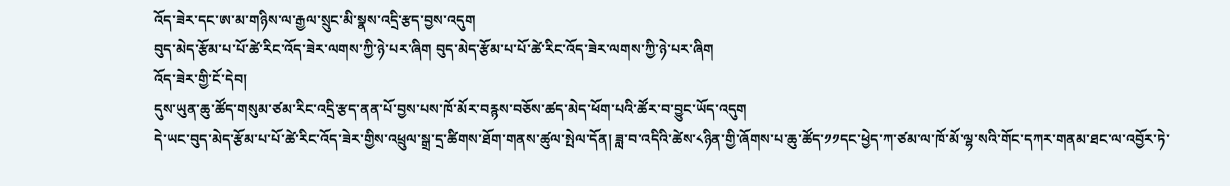འོད་ཟེར་དང་ཨ་མ་གཉིས་ལ་རྒྱལ་སྲུང་མི་སྣས་འདྲི་རྩད་བྱས་འདུག
བུད་མེད་རྩོམ་པ་པོ་ཚེ་རིང་འོད་ཟེར་ལགས་ཀྱི་ཉེ་པར་ཞིག བུད་མེད་རྩོམ་པ་པོ་ཚེ་རིང་འོད་ཟེར་ལགས་ཀྱི་ཉེ་པར་ཞིག
འོད་ཟེར་གྱི་ངོ་དེབ།
དུས་ཡུན་ཆུ་ཚོད་གསུམ་ཙམ་རིང་འདྲི་རྩད་ནན་པོ་བྱས་པས་ཁོ་མོར་བརྙས་བཅོས་ཚད་མེད་ཕོག་པའི་ཚོར་བ་བྱུང་ཡོད་འདུག
དེ་ཡང་བུད་མེད་རྩོམ་པ་པོ་ཚེ་རིང་འོད་ཟེར་གྱིས་འཕྲུལ་སྒྲ་དྲ་ཚིགས་ཐོག་གནས་ཚུལ་སྤེལ་དོན། ཟླ་བ་འདིའི་ཚེས་༨ཉིན་གྱི་ཞོགས་པ་ཆུ་ཚོད་༡༡དང་ཕྱེད་ཀ་ཙམ་ལ་ཁོ་མོ་ལྷ་སའི་གོང་དཀར་གནམ་ཐང་ལ་འབྱོར་ཏེ་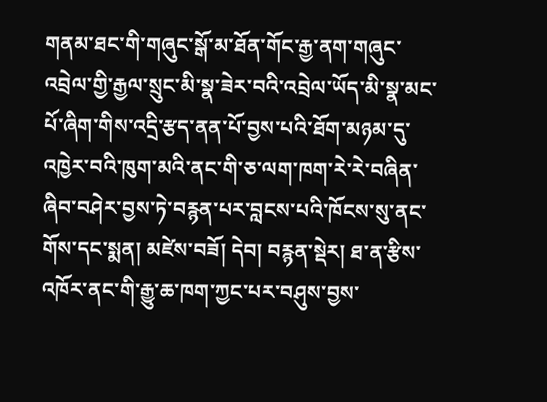གནམ་ཐང་གི་གཞུང་སྒོ་མ་ཐོན་གོང་རྒྱ་ནག་གཞུང་འབྲེལ་གྱི་རྒྱལ་སྲུང་མི་སྣ་ཟེར་བའི་འབྲེལ་ཡོད་མི་སྣ་མང་པོ་ཞིག་གིས་འདྲི་རྩད་ནན་པོ་བྱས་པའི་ཐོག་མཉམ་དུ་འཁྱེར་བའི་ཁུག་མའི་ནང་གི་ཅ་ལག་ཁག་རེ་རེ་བཞིན་ཞིབ་བཤེར་བྱས་ཏེ་བརྙན་པར་བླངས་པའི་ཁོངས་སུ་ནང་གོས་དང་སྨན། མཛེས་བཟོ། དེབ། བརྙན་སྡེར། ཐ་ན་རྩིས་འཁོར་ནང་གི་རྒྱུ་ཆ་ཁག་ཀྱང་པར་བཤུས་བྱས་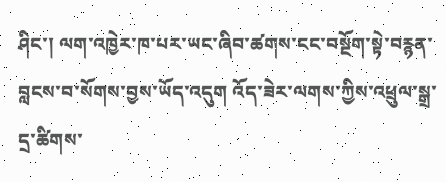ཤིང་། ལག་འཁྱེར་ཁ་པར་ཡང་ཞིབ་ཚགས་ངང་བསྔོག་སྟེ་བརྙན་བླངས་བ་སོགས་བྱས་ཡོད་འདུག འོད་ཟེར་ལགས་ཀྱིས་འཕྲུལ་སྒྲ་དྲ་ཚིགས་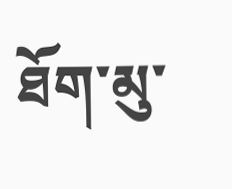ཐོག་མུ་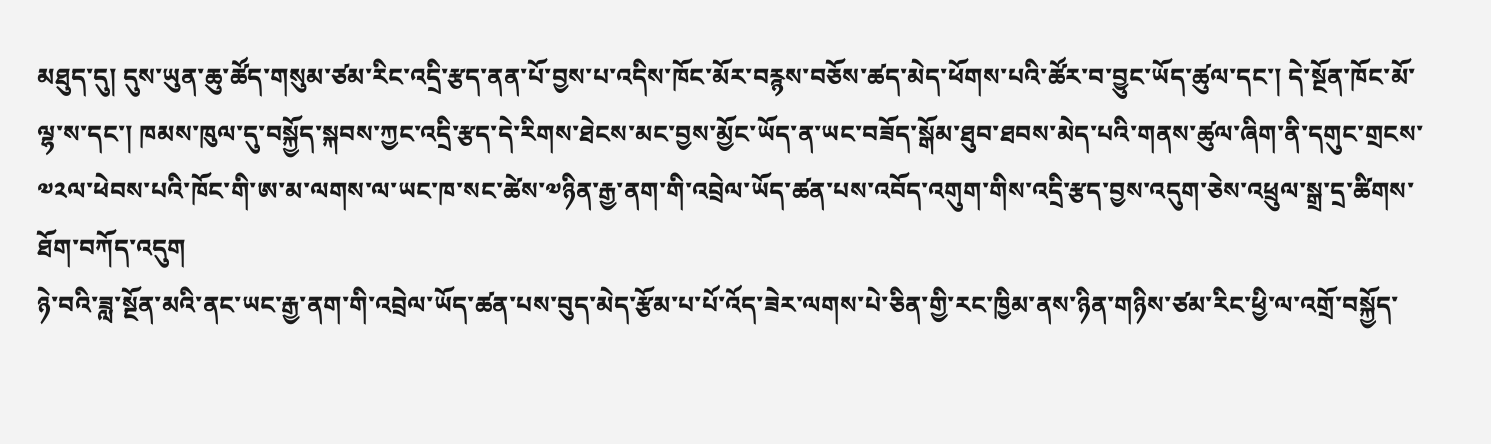མཐུད་དུ། དུས་ཡུན་ཆུ་ཚོད་གསུམ་ཙམ་རིང་འདྲི་རྩད་ནན་པོ་བྱས་པ་འདིས་ཁོང་མོར་བརྙས་བཅོས་ཚད་མེད་ཕོགས་པའི་ཚོར་བ་བྱུང་ཡོད་ཚུལ་དང་། དེ་སྔོན་ཁོང་མོ་ལྷ་ས་དང་། ཁམས་ཁུལ་དུ་བསྐྱོད་སྐབས་ཀྱང་འདྲི་རྩད་དེ་རིགས་ཐེངས་མང་བྱས་མྱོང་ཡོད་ན་ཡང་བཟོད་སྒོམ་ཐུབ་ཐབས་མེད་པའི་གནས་ཚུལ་ཞིག་ནི་དགུང་གྲངས་༧༢ལ་ཕེབས་པའི་ཁོང་གི་ཨ་མ་ལགས་ལ་ཡང་ཁ་སང་ཚེས་༧ཉིན་རྒྱ་ནག་གི་འབྲེལ་ཡོད་ཚན་པས་འབོད་འགུག་གིས་འདྲི་རྩད་བྱས་འདུག་ཅེས་འཕྲུལ་སྒྲ་དྲ་ཚིགས་ཐོག་བཀོད་འདུག
ཉེ་བའི་ཟླ་སྔོན་མའི་ནང་ཡང་རྒྱ་ནག་གི་འབྲེལ་ཡོད་ཚན་པས་བུད་མེད་རྩོམ་པ་པོ་འོད་ཟེར་ལགས་པེ་ཅིན་གྱི་རང་ཁྱིམ་ནས་ཉིན་གཉིས་ཙམ་རིང་ཕྱི་ལ་འགྲོ་བསྐྱོད་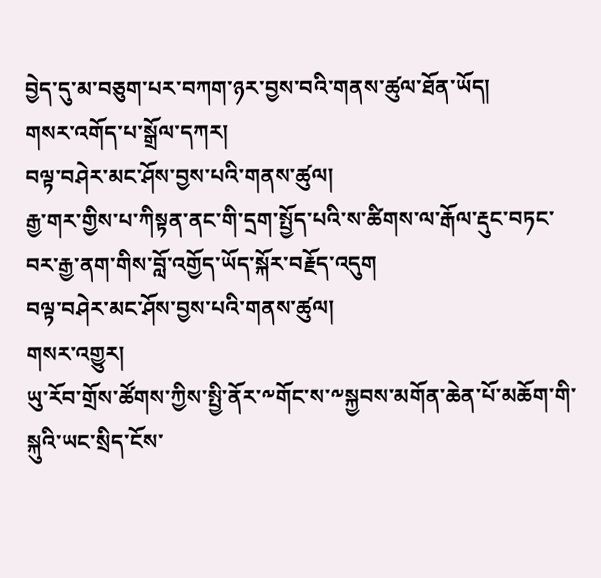བྱེད་དུ་མ་བཅུག་པར་བཀག་ཉར་བྱས་བའི་གནས་ཚུལ་ཐོན་ཡོད།
གསར་འགོད་པ་སྒྲོལ་དཀར།
བལྟ་བཤེར་མང་ཤོས་བྱས་པའི་གནས་ཚུལ།
རྒྱ་གར་གྱིས་པ་ཀིསྟན་ནང་གི་དྲག་སྤྱོད་པའི་ས་ཚིགས་ལ་རྒོལ་རྡུང་བཏང་བར་རྒྱ་ནག་གིས་བློ་འགྱོད་ཡོད་སྐོར་བརྗོད་འདུག
བལྟ་བཤེར་མང་ཤོས་བྱས་པའི་གནས་ཚུལ།
གསར་འགྱུར།
ཡུ་རོབ་གྲོས་ཚོགས་ཀྱིས་སྤྱི་ནོར་༸གོང་ས་༸སྐྱབས་མགོན་ཆེན་པོ་མཆོག་གི་སྐུའི་ཡང་སྲིད་ངོས་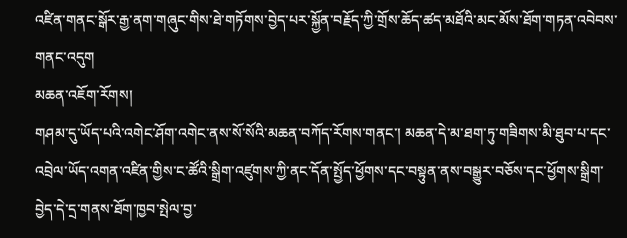འཛིན་གནང་སྒོར་རྒྱ་ནག་གཞུང་གིས་ཐེ་གཏོགས་བྱེད་པར་སྐྱོན་བརྗོད་ཀྱི་གྲོས་ཆོད་ཚད་མཐོའི་མང་མོས་ཐོག་གཏན་འབེབས་གནང་འདུག
མཆན་འཇོག་རོགས།
གཤམ་དུ་ཡོད་པའི་འགེང་ཤོག་འགེང་ནས་སོ་སོའི་མཆན་བཀོད་རོགས་གནང་། མཆན་དེ་མ་ཐག་ཏུ་གཟིགས་མི་ཐུབ་པ་དང་འབྲེལ་ཡོད་འགན་འཛིན་གྱིས་ང་ཚོའི་སྒྲིག་འཛུགས་ཀྱི་ནང་དོན་སྤྱོད་ཕྱོགས་དང་བསྟུན་ནས་བསྒྱུར་བཅོས་དང་ཕྱོགས་སྒྲིག་བྱེད་དེ་དྲ་གནས་ཐོག་ཁྱབ་སྤེལ་བྱ་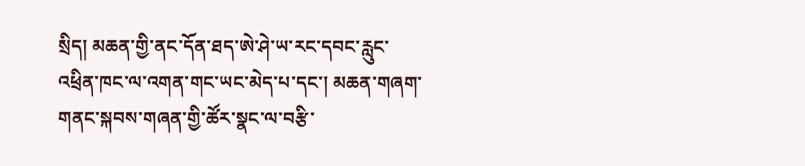སྲིད། མཆན་གྱི་ནང་དོན་ཐད་ཨེ་ཤེ་ཡ་རང་དབང་རླུང་འཕྲིན་ཁང་ལ་འགན་གང་ཡང་མེད་པ་དང་། མཆན་གཞག་གནང་སྐབས་གཞན་གྱི་ཚོར་སྣང་ལ་བརྩི་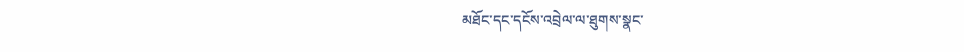མཐོང་དང་དངོས་འབྲེལ་ལ་ཐུགས་སྣང་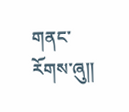གནང་རོགས་ཞུ༎